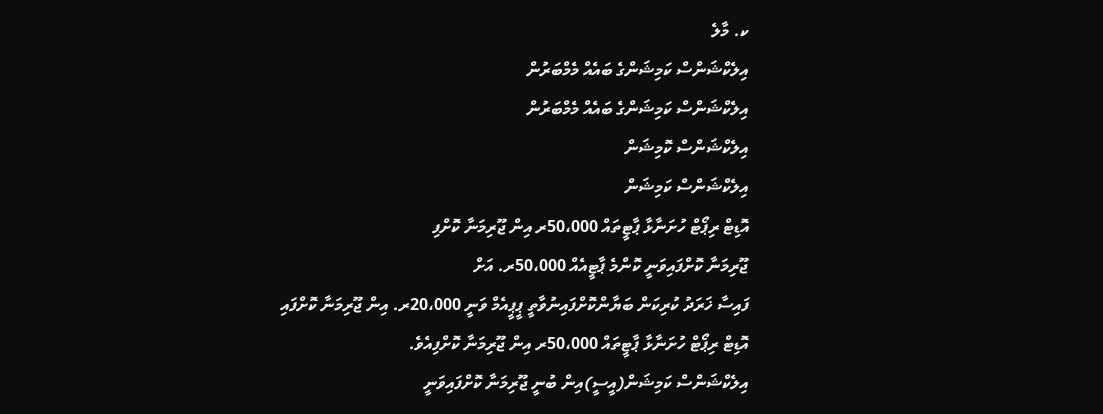ކ. މާލެ
އިލެކްޝަންސް ކަމިޝަންގެ ބައެއް މެމްބަރުން
އިލެކްޝަންސް ކަމިޝަންގެ ބައެއް މެމްބަރުން
އިލެކްޝަންސް ކޮމިޝަން
އިލެކްޝަންސް ކަމިޝަން
އޮޑިޓް ރިޕޯޓް ހުށަނާޅާ ޕާޓީތައް 50،000ރ އިން ޖޫރިމަނާ ކޮށްފި
ޖޫރިމަނާ ކޮށްފައިވަނީ ކޮންމެ ޕާޓީއެއް 50،000ރ. އަށް
ފައިސާ ޚަރަދު ކުރިކަން ބަޔާންކޮށްފައިނުވާތީ ޕީޕީއެމް ވަނީ 20،000ރ. އިން ޖޫރިމަނާ ކޮށްފައި
އޮޑިޓް ރިޕޯޓް ހުށަނާޅާ ޕާޓީތައް 50،000ރ އިން ޖޫރިމަނާ ކޮށްފިއެވެ.
އިލެކްޝަންސް ކަމިޝަން(އީސީ)އިން ބުނީ ޖޫރިމަނާ ކޮށްފައިވަނީ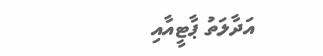އަދާލަތު ޕާޓީއާއި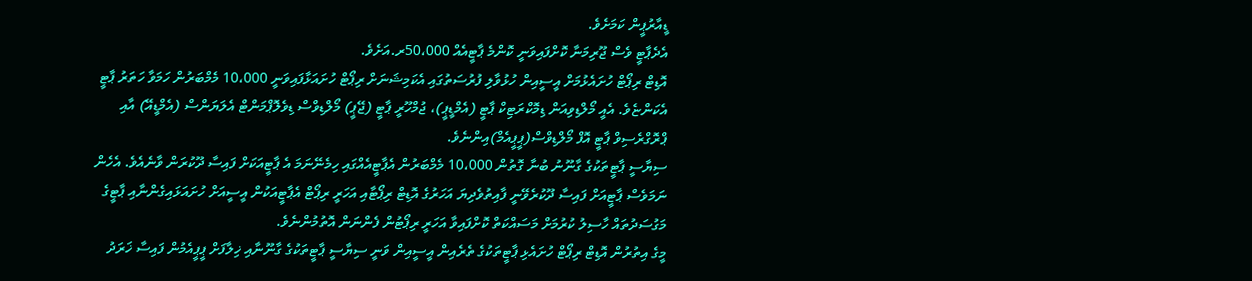ޑީއާރުޕީން ކަމަށެވެ.
އެދެޕާޓީ ވެސް ޖޫރިމަނާ ކޮށްފައިވަނީ ކޮންމެ ޕާޓީއެއް 50،000ރ.އަށެވެ.
އޮޑިޓް ރިޕޯޓް ހުށައެޅުމަށް އީސީއިން ހުޅުވާލި ފުރުސަތުގައި އެކަމިޝަނަށް ރިޕޯޓް ހުށައަޅާފައިވަނީ 10،000 މެމްބަރުން ހަމަވާ ހަތަރު ޕާޓީ އެކަންޏެވެ. އެއީ މޯލްޑިވިއަން ޑިމޮކްރަޓިކް ޕާޓީ (އެމްޑީޕީ)، ޖުމްހޫރީ ޕާޓީ (ޖޭޕީ) މޯލްޑިވްސް ޑިވެލޮޕްމަންޓް އެލަޔަންސް (އެމްޑީއޭ) އާއި ޕްރޮގްރެސިވް ޕާޓީ އޮފް މޯލްޑިވްސް(ޕީޕީއެމް)އިންނެވެ.
ސިޔާސީ ޕާޓީތަކުގެ ގާނޫނު ބުނާ ގޮތުން 10،000 މެމްބަރުން އެޕާޓީއެއްގައި ހިމެނޭނަމަ އެ ޕާޓީއަކަށް ފައިސާ ދޫކުރަން ވާނެއެވެ. އެހެން ނަމަވެސް ޕާޓީއަށް ފައިސާ ދޫކުރެވޭނީ ފާއިތުވެދިޔަ އަހަރުގެ އޮޑިޓް ރިޕޯޓާއި އަހަރީ ރިޕޯޓް އެޕާޓީއަކުން އީސީއަށް ހުށައަޅައިގެންނާއި ޕާޓީގެ މަގުސަދުތައް ހާސިލު ކުރުމަށް މަސައްކަތް ކޮށްފައިވާ އަހަރީ ރިޕޯޓުން ފެންނަން އޮތުމުންނެވެ.
މީގެ އިތުރުން އޮޑިޓް ރިޕޯޓް ހުށައެޅި ޕާޓީތަކުގެ ތެރެއިން އީސީއިން ވަނީ ސިޔާސީ ޕާޓީތަކުގެ ގާނޫނާއި ޚިލާފަށް ޕީޕީއެމުން ފައިސާ ޚަރަދު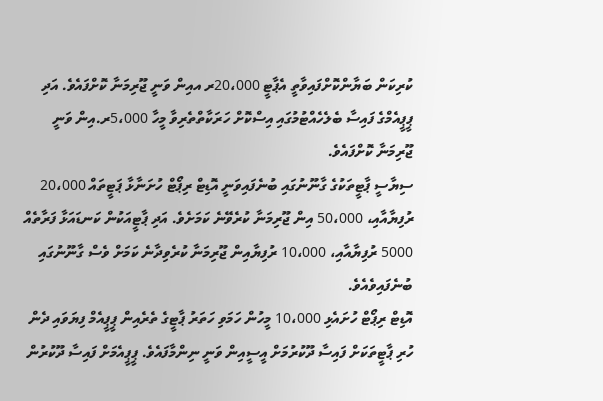ކުރިކަން ބަޔާންކޮށްފައިވާތީ އެޕާޓީ 20،000ރ އއިން ވަނީ ޖޫރިމަނާ ކޮށްފައެވެ. އަދި ޕީޕީއެމްގެ ފައިސާ ބެލެހެއްޓުމުގައި އިސްކޮށް ހަރަކާތްތެރިވާ މީހާ 5،000ރ.އިން ވަނީ ޖޫރިމަނާ ކޮށްފައެވެ.
ސިޔާސީ ޕާޓީތަކުގެ ގާނޫނުގައި ބުނެފައިވަނީ އޮޑިޓް ރިޕޯޓް ހުށަނާޅާ ޕަޓީތައް 20،000 ރުފިޔާއާއި، 50،000 އިން ޖޫރިމަނާ ކުރެވޭނެ ކަމަށެވެ. އަދި ޕާޓީއަކުން ކަނޑައަޅާ ފަރާތެއް 5000 ރުފިޔާއާއި، 10،000 ރުފިޔާއިން ޖޫރިމަނާ ކުރެވިދާނެ ކަމަށް ވެސް ގާނޫނުގައި ބުނެފައިވެއެވެ.
އޮޑިޓް ރިޕޯޓް ހުށައެޅި 10،000 މީހުން ހަމަވި ހަތަރު ޕާޓީގެ ތެރެއިން ޕީޕީއެމް ފިޔަވައި ދެން ހުރި ޕާޓީތަކަށް ފައިސާ ދޫކުރުމަށް އީސީއިން ވަނީ ނިންމާފައެވެ. ޕީޕީއެމަށް ފައިސާ ދޫކުރުން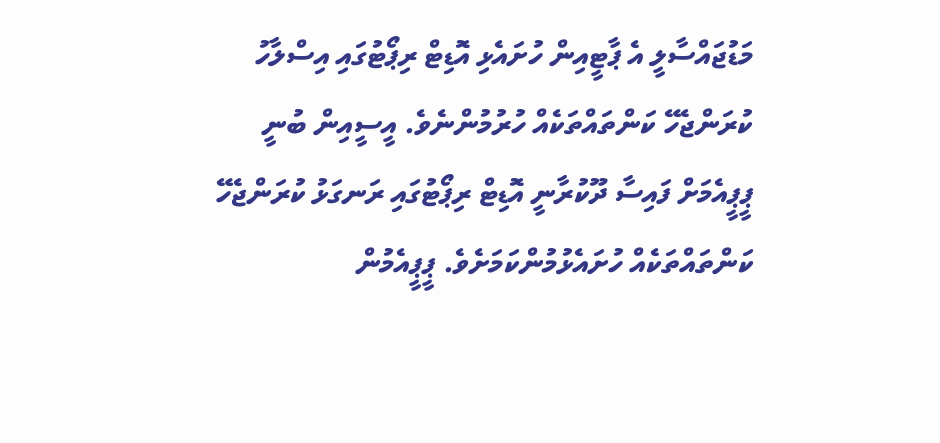މަޑުޖައްސާލީ އެ ޕާޓީއިން ހުށައެޅި އޮޑިޓް ރިޕޯޓުގައި އިސްލާހު ކުރަންޖެހޭ ކަންތައްތަކެއް ހުރުމުންނެވެ. އީސީއިން ބުނީ ޕީޕީއެމަށް ފައިސާ ދޫކުރާނީ އޮޑިޓް ރިޕޯޓުގައި ރަނގަޅު ކުރަންޖެހޭ ކަންތައްތަކެއް ހުށައެޅުމުންކަމަށެވެ. ޕީޕީއެމުން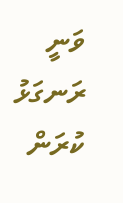ވަނީ ރަނގަޅު ކުރަން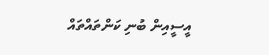އީސީއިން ބުނި ކަންތައްތައް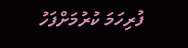ފުރިހަމަ ކުރުމަށްފަހު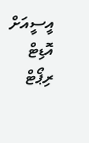އީސީއަށް އޮޑިޓް ރިޕޯޓް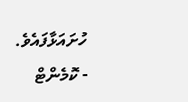ހުށައަޅާފައެވެ.
- ކޮމެންޓް